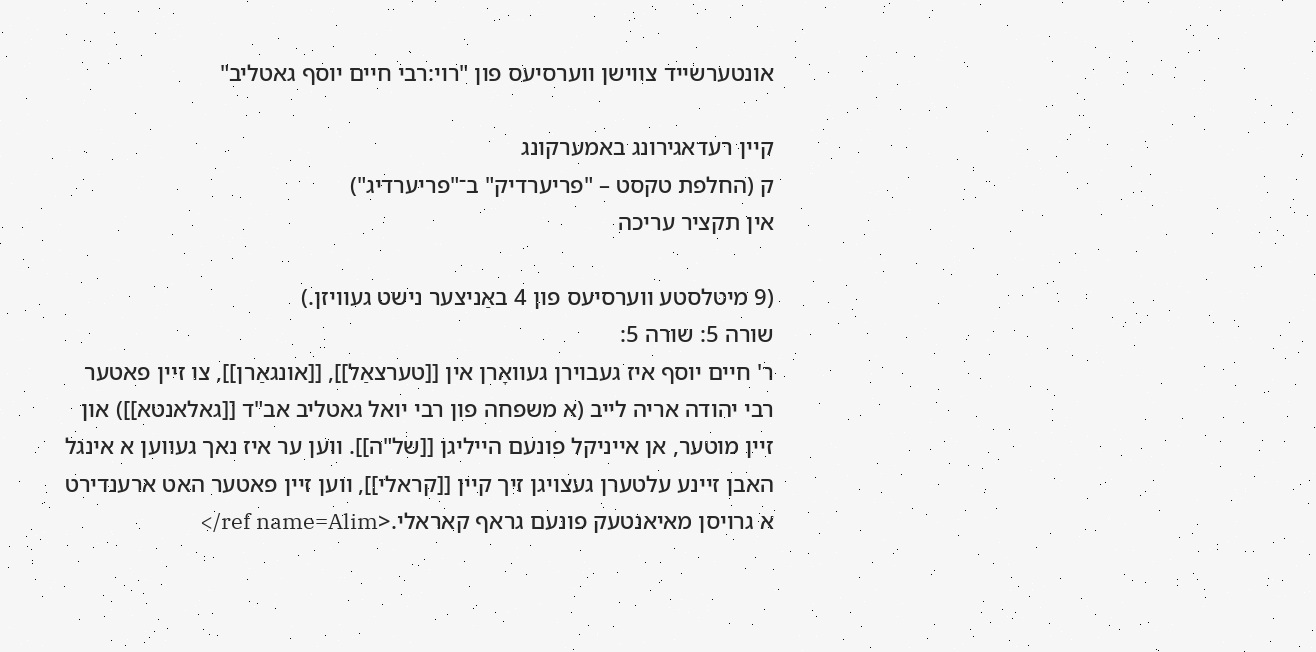אונטערשייד צווישן ווערסיעס פון "רוי:רבי חיים יוסף גאטליב"

קיין רעדאגירונג באמערקונג
ק (החלפת טקסט – "פריערדיק" ב־"פריערדיג")
אין תקציר עריכה

(9 מיטלסטע ווערסיעס פון 4 באַניצער נישט געוויזן.)
שורה 5: שורה 5:
ר' חיים יוסף איז געבוירן געוואָרן אין [[טערצאַל]], [[אונגאַרן]], צו זיין פאטער רבי יהודה אריה לייב (א משפחה פון רבי יואל גאטליב אב"ד [[גאלאנטא]]) און זיין מוטער, אן אייניקל פונעם הייליגן [[של"ה]]. ווען ער איז נאך געווען א אינגל האבן זיינע עלטערן געצויגן זיך קיין [[קראלי]], ווען זיין פאטער האט ארענדירט א גרויסן מאיאנטעק פונעם גראף קאראלי.<ref name=Alim/>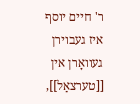ר' חיים יוסף איז געבוירן געוואָרן אין [[טערצאַל]],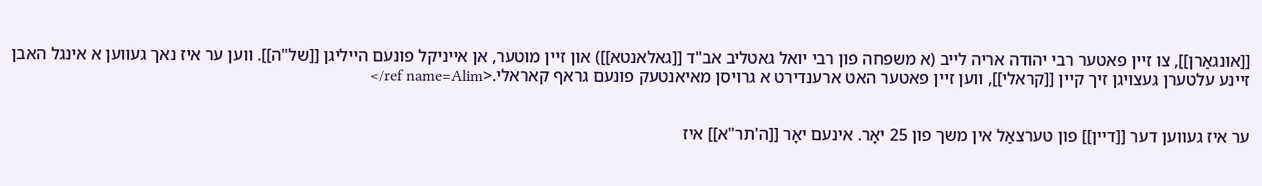[[אונגאַרן]], צו זיין פאטער רבי יהודה אריה לייב (א משפחה פון רבי יואל גאטליב אב"ד [[גאלאנטא]]) און זיין מוטער, אן אייניקל פונעם הייליגן [[של"ה]]. ווען ער איז נאך געווען א אינגל האבן זיינע עלטערן געצויגן זיך קיין [[קראלי]], ווען זיין פאטער האט ארענדירט א גרויסן מאיאנטעק פונעם גראף קאראלי.<ref name=Alim/>


ער איז געווען דער [[דיין]] פון טערצאַל אין משך פון 25 יאָר. אינעם יאָר [[ה'תר"א]] איז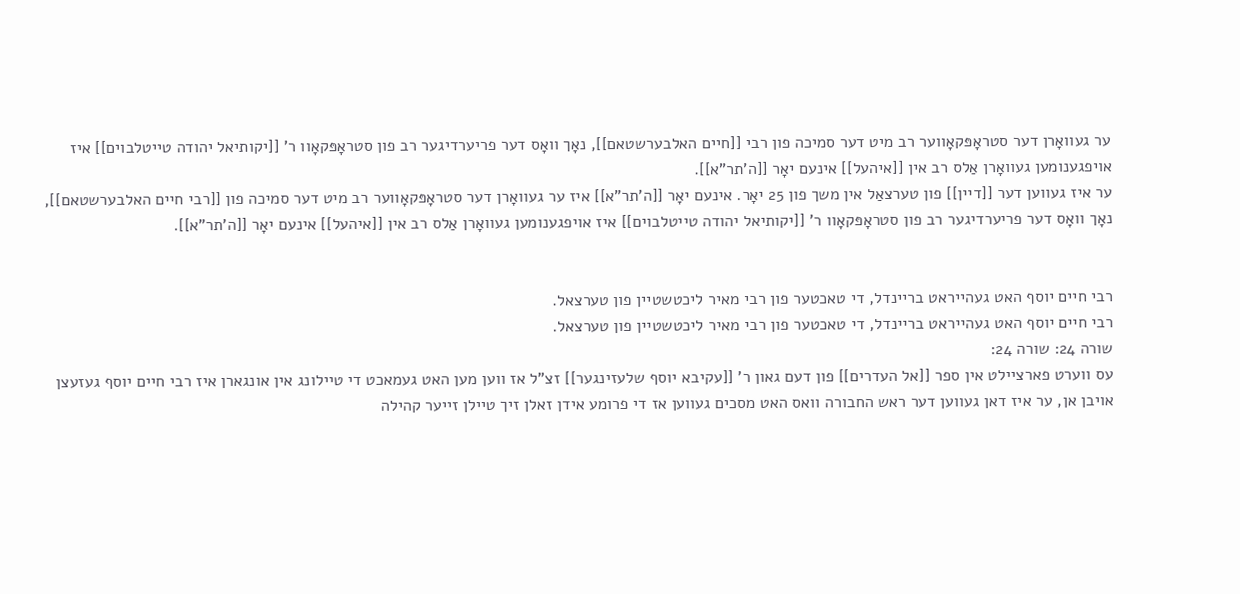ער געוואָרן דער סטראָפּקאָווער רב מיט דער סמיכה פון רבי [[חיים האלבערשטאם]], נאָך וואָס דער פריערדיגער רב פון סטראָפּקאָוו ר' [[יקותיאל יהודה טייטלבוים]] איז אויפגענומען געוואָרן אַלס רב אין [[איהעל]] אינעם יאָר [[ה'תר"א]].
ער איז געווען דער [[דיין]] פון טערצאַל אין משך פון 25 יאָר. אינעם יאָר [[ה'תר"א]] איז ער געוואָרן דער סטראָפּקאָווער רב מיט דער סמיכה פון [[רבי חיים האלבערשטאם]], נאָך וואָס דער פריערדיגער רב פון סטראָפּקאָוו ר' [[יקותיאל יהודה טייטלבוים]] איז אויפגענומען געוואָרן אַלס רב אין [[איהעל]] אינעם יאָר [[ה'תר"א]].


רבי חיים יוסף האט געהייראט בריינדל, די טאכטער פון רבי מאיר ליכטשטיין פון טערצאל.
רבי חיים יוסף האט געהייראט בריינדל, די טאכטער פון רבי מאיר ליכטשטיין פון טערצאל.
שורה 24: שורה 24:
עס ווערט פארציילט אין ספר [[אל העדרים]] פון דעם גאון ר' [[עקיבא יוסף שלעזינגער]] זצ"ל אז ווען מען האט געמאכט די טיילונג אין אונגארן איז רבי חיים יוסף געזעצן אויבן אן, ער איז דאן געווען דער ראש החבורה וואס האט מסכים געווען אז די פרומע אידן זאלן זיך טיילן זייער קהילה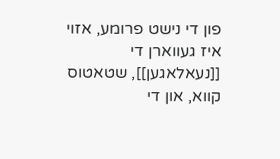פון די נישט פרומע, אזוי איז געווארן די [[נעאלאגען]], שטאטוס קווא, און די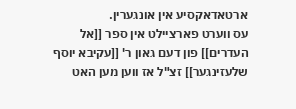ארטאדאקסיע אין אונגערין.
עס ווערט פארציילט אין ספר [[אל העדרים]] פון דעם גאון ר' [[עקיבא יוסף שלעזינגער]] זצ"ל אז ווען מען האט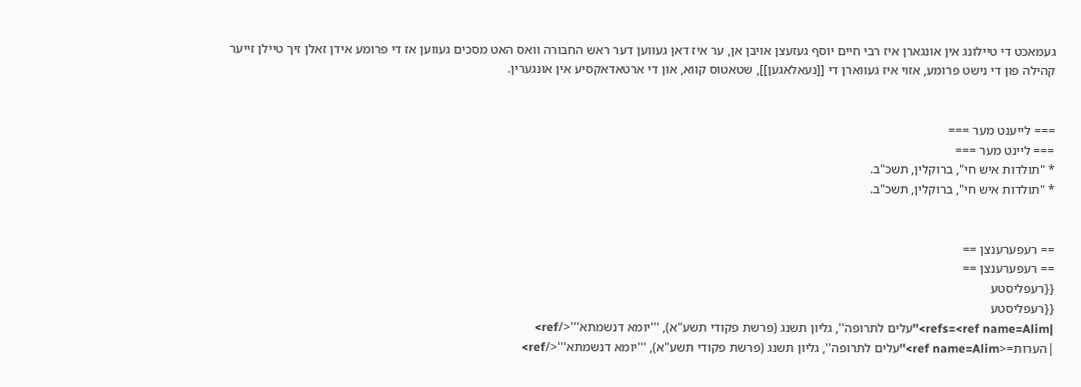געמאכט די טיילונג אין אונגארן איז רבי חיים יוסף געזעצן אויבן אן, ער איז דאן געווען דער ראש החבורה וואס האט מסכים געווען אז די פרומע אידן זאלן זיך טיילן זייער קהילה פון די נישט פרומע, אזוי איז געווארן די [[נעאלאגען]], שטאטוס קווא, און די ארטאדאקסיע אין אונגערין.


=== לייענט מער ===
=== ליינט מער ===
* "תולדות איש חי", ברוקלין, תשכ"ב.
* "תולדות איש חי", ברוקלין, תשכ"ב.


== רעפערענצן ==
== רעפערענצן ==
{{רעפליסטע
{{רעפליסטע
|refs=<ref name=Alim>''עלים לתרופה'', גליון תשנג (פרשת פקודי תשע"א), '''יומא דנשמתא'''</ref>
|הערות=<ref name=Alim>''עלים לתרופה'', גליון תשנג (פרשת פקודי תשע"א), '''יומא דנשמתא'''</ref>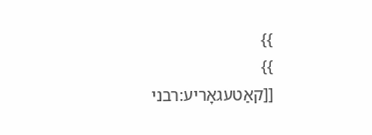}}
}}
[[קאַטעגאָריע:רבני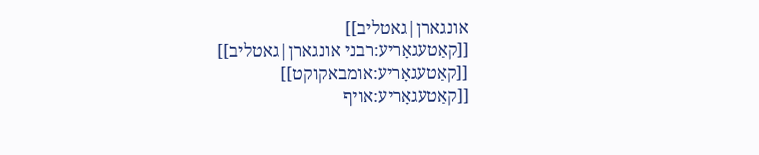אונגארן|גאטליב]]
[[קאַטעגאָריע:רבני אונגארן|גאטליב]]
[[קאַטעגאָריע:אומבאקוקט]]
[[קאַטעגאָריע:אויף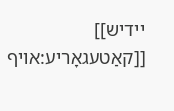יידיש]]
[[קאַטעגאָריע:אויף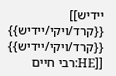יידיש]]
{{קרד/ויקי/יידיש}}
{{קרד/ויקי/יידיש}}
[[HE:רבי חיים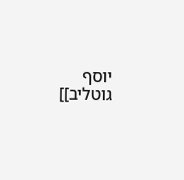יוסף גוטליב]]